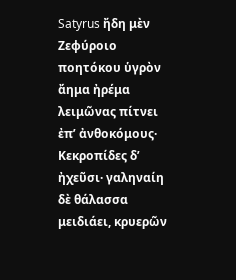Satyrus ἤδη μὲν Ζεφύροιο ποητόκου ὑγρὸν ἄημα ἠρέμα λειμῶνας πίτνει ἐπʼ ἀνθοκόμους· Κεκροπίδες δʼ ἠχεῦσι· γαληναίη δὲ θάλασσα μειδιάει, κρυερῶν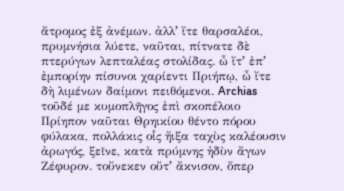ἄτρομος ἐξ ἀνέμων. ἀλλʼ ἴτε θαρσαλέοι, πρυμνήσια λύετε, ναῦται, πίτνατε δὲ πτερύγων λεπταλέας στολίδας. ὦ ἴτʼ ἐπʼ ἐμπορίην πίσυνοι χαρίεντι Πριήπῳ, ὦ ἴτε δὴ λιμένων δαίμονι πειθόμενοι. Archias τοῦδέ με κυμοπλῆγος ἐπὶ σκοπέλοιο Πρίηπον ναῦται Θρηικίου θέντο πόρου φύλακα, πολλάκις οἷς ἤιξα ταχὺς καλέουσιν ἀρωγός, ξεῖνε, κατὰ πρύμνης ἡδὺν ἄγων Ζέφυρον. τοὔνεκεν οὔτʼ ἄκνισον, ὅπερ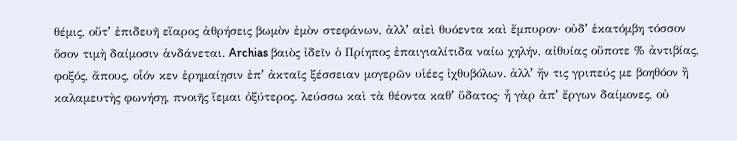θέμις, οὔτʼ ἐπιδευῆ εἴαρος ἀθρήσεις βωμὸν ἐμὸν στεφάνων, ἀλλʼ αἰεὶ θυόεντα καὶ ἔμπυρον· οὐδʼ ἑκατόμβη τόσσον ὅσον τιμὴ δαίμοσιν ἁνδάνεται. Archias βαιὸς ἰδεῖν ὁ Πρίηπος ἐπαιγιαλίτιδα ναίω χηλήν, αἰθυίας οὔποτε % ἀντιβίας, φοξός, ἄπους, οἷόν κεν ἐρημαίῃσιν ἐπʼ ἀκταῖς ξέσσειαν μογερῶν υἱέες ἰχθυβόλων. ἀλλʼ ἤν τις γριπεύς με βοηθόον ἢ καλαμευτὴς φωνήσῃ, πνοιῆς ἵεμαι ὀξύτερος. λεύσσω καὶ τὰ θέοντα καθʼ ὕδατος· ἦ γὰρ ἀπʼ ἔργων δαίμονες, οὐ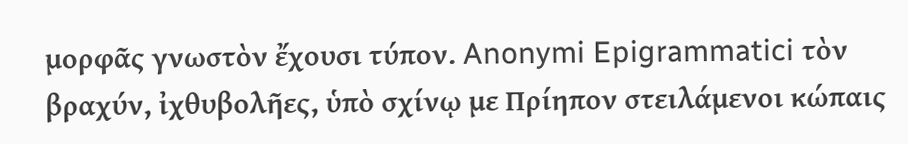μορφᾶς γνωστὸν ἔχουσι τύπον. Anonymi Epigrammatici τὸν βραχύν, ἰχθυβολῆες, ὑπὸ σχίνῳ με Πρίηπον στειλάμενοι κώπαις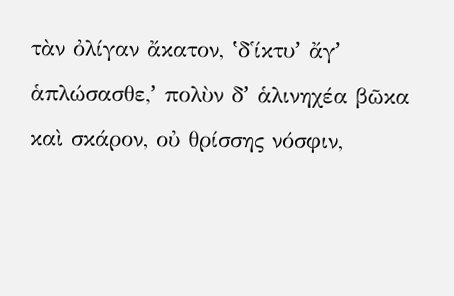τὰν ὀλίγαν ἄκατον, ʽδ̔ίκτυʼ ἄγʼ ἁπλώσασθε,ʼ πολὺν δʼ ἁλινηχέα βῶκα καὶ σκάρον, οὐ θρίσσης νόσφιν,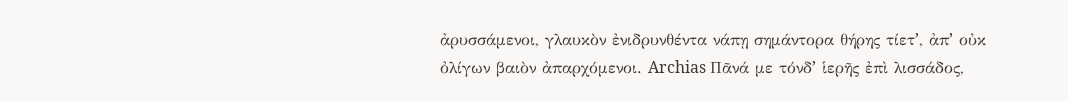ἀρυσσάμενοι, γλαυκὸν ἐνιδρυνθέντα νάπῃ σημάντορα θήρης τίετʼ, ἀπʼ οὐκ ὀλίγων βαιὸν ἀπαρχόμενοι. Archias Πᾶνά με τόνδʼ ἱερῆς ἐπὶ λισσάδος,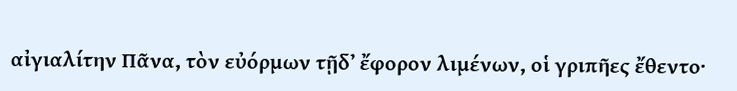αἰγιαλίτην Πᾶνα, τὸν εὐόρμων τῇδʼ ἔφορον λιμένων, οἱ γριπῆες ἔθεντο·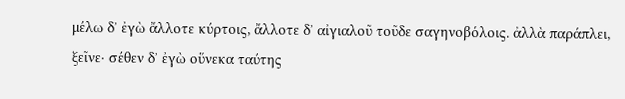μέλω δʼ ἐγὼ ἄλλοτε κύρτοις, ἄλλοτε δʼ αἰγιαλοῦ τοῦδε σαγηνοβόλοις. ἀλλὰ παράπλει, ξεῖνε· σέθεν δʼ ἐγὼ οὕνεκα ταύτης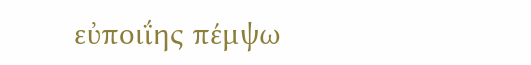εὐποιΐης πέμψω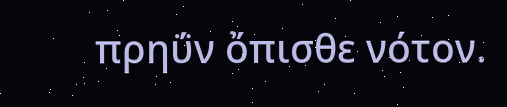πρηΰν ὄπισθε νότον.